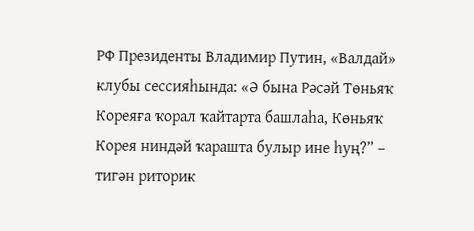РФ Президенты Владимир Путин, «Валдай» клубы сессияһында: «Ә бына Рәсәй Төньяҡ Кореяға ҡорал ҡайтарта башлаһа, Көньяҡ Корея ниндәй ҡарашта булыр ине һуң?” – тигән риторик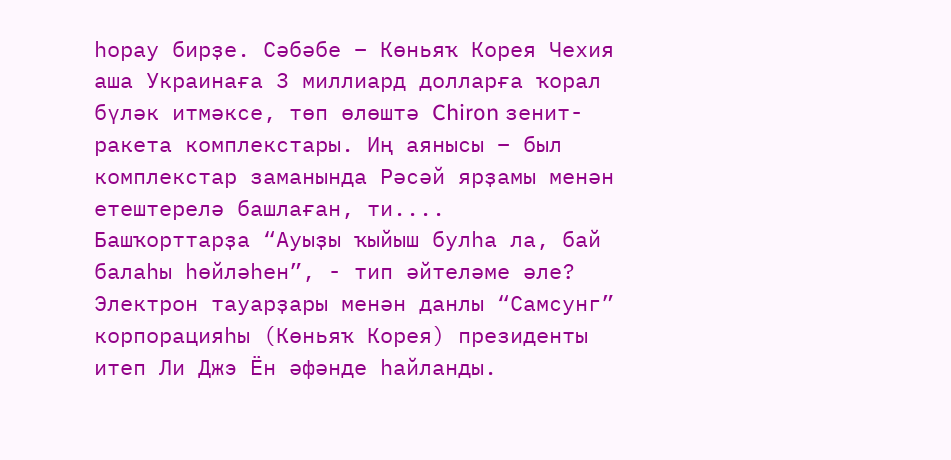һорау бирҙе. Сәбәбе – Көньяҡ Корея Чехия аша Украинаға 3 миллиард долларға ҡорал бүләк итмәксе, төп өлөштә Chiron зенит-ракета комплекстары. Иң аянысы – был комплекстар заманында Рәсәй ярҙамы менән етештерелә башлаған, ти....
Башҡорттарҙа “Ауыҙы ҡыйыш булһа ла, бай балаһы һөйләһен”, - тип әйтеләме әле? Электрон тауарҙары менән данлы “Самсунг” корпорацияһы (Көньяҡ Корея) президенты итеп Ли Джэ Ён әфәнде һайланды.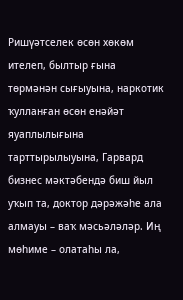Ришүәтселек өсөн хөкөм ителеп, былтыр ғына төрмәнән сығыуына, наркотик ҡулланған өсөн енәйәт яуаплылығына тарттырылыуына, Гарвард бизнес мәктәбендә биш йыл уҡып та, доктор дәрәжәһе ала алмауы – ваҡ мәсьәләләр. Иң мөһиме – олатаһы ла,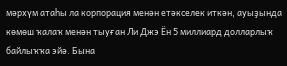мәрхүм атаһы ла корпорация менән етәкселек иткән, ауыҙында көмөш ҡалаҡ менән тыуған Ли Джэ Ён 5 миллиард долларлыҡ байлыҡҡа эйә. Бына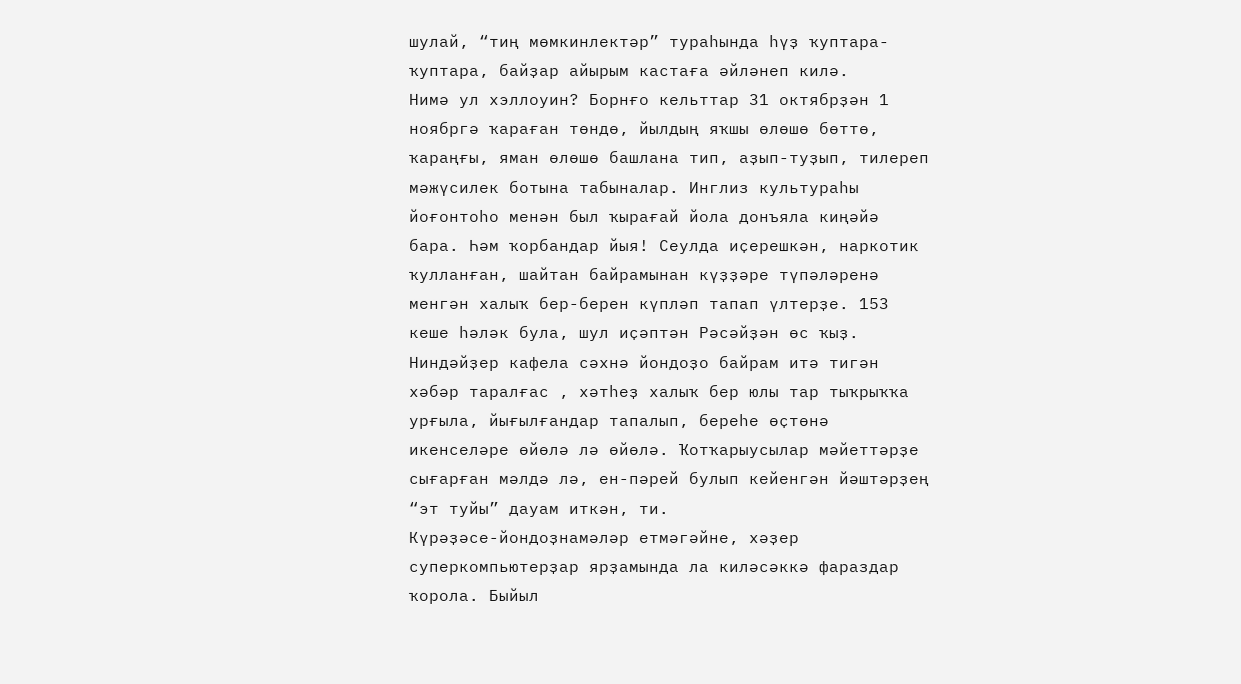шулай, “тиң мөмкинлектәр” тураһында һүҙ ҡуптара-ҡуптара, байҙар айырым кастаға әйләнеп килә.
Нимә ул хэллоуин? Борнғо кельттар 31 октябрҙән 1 ноябргә ҡараған төндө, йылдың яҡшы өлөшө бөттө, ҡараңғы, яман өлөшө башлана тип, аҙып-туҙып, тилереп мәжүсилек ботына табыналар. Инглиз культураһы йоғонтоһо менән был ҡырағай йола донъяла киңәйә бара. Һәм ҡорбандар йыя! Сеулда иҫерешкән, наркотик ҡулланған, шайтан байрамынан күҙҙәре түпәләренә менгән халыҡ бер-берен күпләп тапап үлтерҙе. 153 кеше һәләк була, шул иҫәптән Рәсәйҙән өс ҡыҙ. Ниндәйҙер кафела сәхнә йондоҙо байрам итә тигән хәбәр таралғас , хәтһеҙ халыҡ бер юлы тар тыҡрыҡҡа урғыла, йығылғандар тапалып, береһе өҫтөнә икенселәре өйөлә лә өйөлә. Ҡотҡарыусылар мәйеттәрҙе сығарған мәлдә лә, ен-пәрей булып кейенгән йәштәрҙең “эт туйы” дауам иткән, ти.
Күрәҙәсе-йондоҙнамәләр етмәгәйне, хәҙер суперкомпьютерҙар ярҙамында ла киләсәккә фараздар ҡорола. Быйыл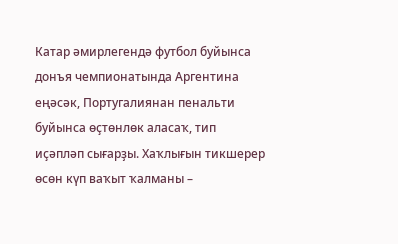Катар әмирлегендә футбол буйынса донъя чемпионатында Аргентина еңәсәк, Португалиянан пенальти буйынса өҫтөнлөк аласаҡ, тип иҫәпләп сығарҙы. Хаҡлығын тикшерер өсөн күп ваҡыт ҡалманы –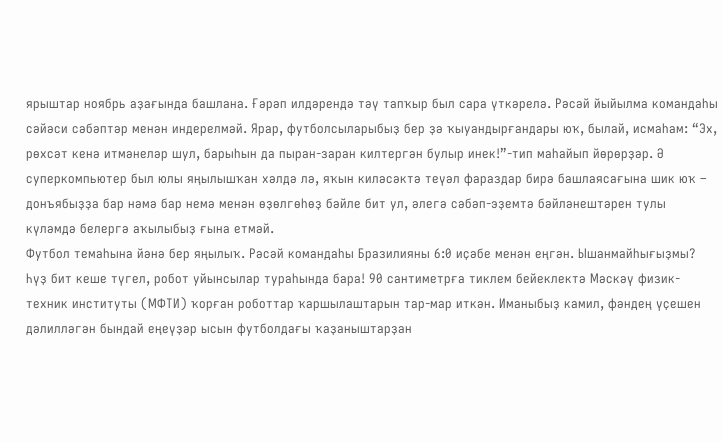ярыштар ноябрь аҙағында башлана. Ғәрәп илдәрендә тәү тапҡыр был сара үткәрелә. Рәсәй йыйылма командаһы сәйәси сәбәптәр менән индерелмәй. Ярар, футболсыларыбыҙ бер ҙә ҡыуандырғандары юҡ, былай, исмаһам: “Эх, рөхсәт кенә итмәнеләр шул, барыһын да пыран-заран килтергән булыр инек!”-тип маһайып йөрөрҙәр. Ә суперкомпьютер был юлы яңылышҡан хәлдә лә, яҡын киләсәктә теүәл фараздар бирә башлаясағына шик юҡ – донъябыҙҙа бар нәмә бар немә менән өҙөлгөһөҙ бәйле бит ул, әлегә сәбәп-эҙемтә бәйләнештәрен тулы күләмдә белергә аҡылыбыҙ ғына етмәй.
Футбол темаһына йәнә бер яңылыҡ. Рәсәй командаһы Бразилияны 6:0 иҫәбе менән еңгән. Ышанмайһығыҙмы? Һүҙ бит кеше түгел, робот уйынсылар тураһында бара! 90 сантиметрға тиклем бейеклектә Мәскәү физик-техник институты (МФТИ) ҡорған роботтар ҡаршылаштарын тар-мар иткән. Иманыбыҙ камил, фәндең үҫешен дәлилләгән бындай еңеүҙәр ысын футболдағы ҡаҙаныштарҙан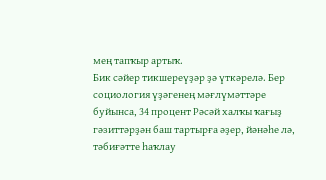мең тапҡыр артыҡ.
Бик сәйер тикшереүҙәр ҙә үткәрелә. Бер социология үҙәгенең мәғлүмәттәре буйынса, 34 процент Рәсәй халҡы ҡағыҙ гәзиттәрҙән баш тартырға әҙер, йәнәһе лә, тәбиғәтте һаҡлау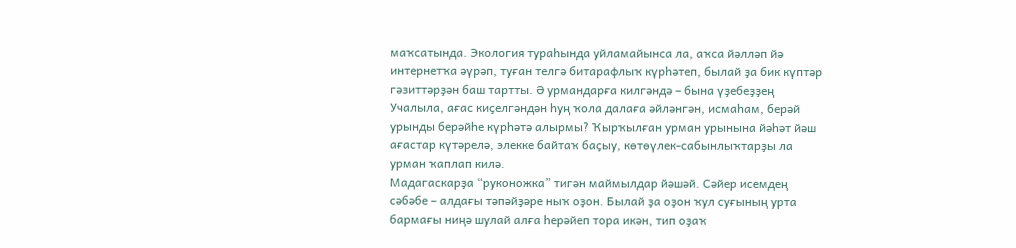маҡсатында. Экология тураһында уйламайынса ла, аҡса йәлләп йә интернетҡа әүрәп, туған телгә битарафлыҡ күрһәтеп, былай ҙа бик күптәр гәзиттәрҙән баш тартты. Ә урмандарға килгәндә – бына үҙебеҙҙең Учалыла, ағас киҫелгәндән һуң ҡола далаға әйләнгән, исмаһам, берәй урынды берәйһе күрһәтә алырмы? Ҡырҡылған урман урынына йәһәт йәш ағастар күтәрелә, элекке байтаҡ баҫыу, көтөүлек-сабынлыҡтарҙы ла урман ҡаплап килә.
Мадагаскарҙа “руконожка” тигән маймылдар йәшәй. Сәйер исемдең сәбәбе – алдағы тәпәйҙәре ныҡ оҙон. Былай ҙа оҙон ҡул суғының урта бармағы ниңә шулай алға һерәйеп тора икән, тип оҙаҡ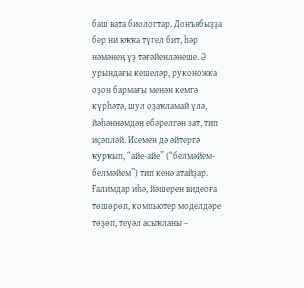баш вата биологтар. Донъябыҙҙа бер ни юҡҡа түгел бит, һәр нәмәнең үҙ тәғәйенләнеше. Ә урындағы кешеләр, руконожка оҙон бармағы менән кемгә күрһәтә, шул оҙаҡламай үлә, йәһәннәмдән ебәрелгән зат, тип иҫәпләй. Исемен дә әйтергә ҡурҡып, “айе-айе” (“белмәйем-белмәйем”) тип кенә атайҙар. Ғалимдар иһә, йәшерен видеоға төшөрөп, компьютер моделдәре төҙөп, теүәл асыҡланы –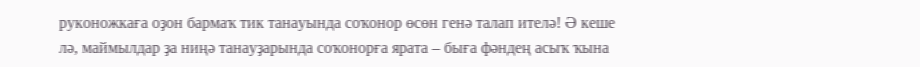руконожкаға оҙон бармаҡ тик танауында соҡонор өсөн генә талап ителә! Ә кеше лә, маймылдар ҙа ниңә танауҙарында соҡонорға ярата – быға фәндең асыҡ ҡына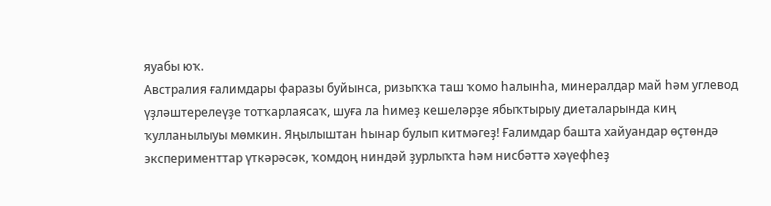яуабы юҡ.
Австралия ғалимдары фаразы буйынса, ризыҡҡа таш ҡомо һалынһа, минералдар май һәм углевод үҙләштерелеүҙе тотҡарлаясаҡ, шуға ла һимеҙ кешеләрҙе ябыҡтырыу диеталарында киң ҡулланылыуы мөмкин. Яңылыштан һынар булып китмәгеҙ! Ғалимдар башта хайуандар өҫтөндә эксперименттар үткәрәсәк, ҡомдоң ниндәй ҙурлыҡта һәм нисбәттә хәүефһеҙ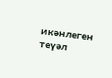икәнлеген теүәл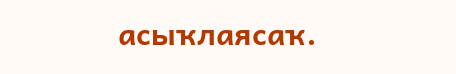асыҡлаясаҡ.